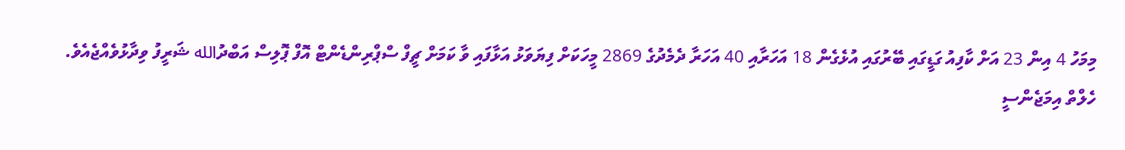މިމަހު 4 އިން 23 އަށް ކާފިއު ގަޑީގައި ބޭރުގައި އުޅެގެން 18 އަހަރާއި 40 އަހަރާ ދެމެދުގެ 2869 މީހަކަށް ފިޔަވަޅު އަޅާފައި ވާ ކަމަށް ޗީފް ސްޕްރިންޑެންޓް އޮފް ޕޮލިސް އަބްދުالله ޝަރީފު ވިދާޅުވެއްޖެއެވެ.
ހެލްތް އިމަޖެންސީ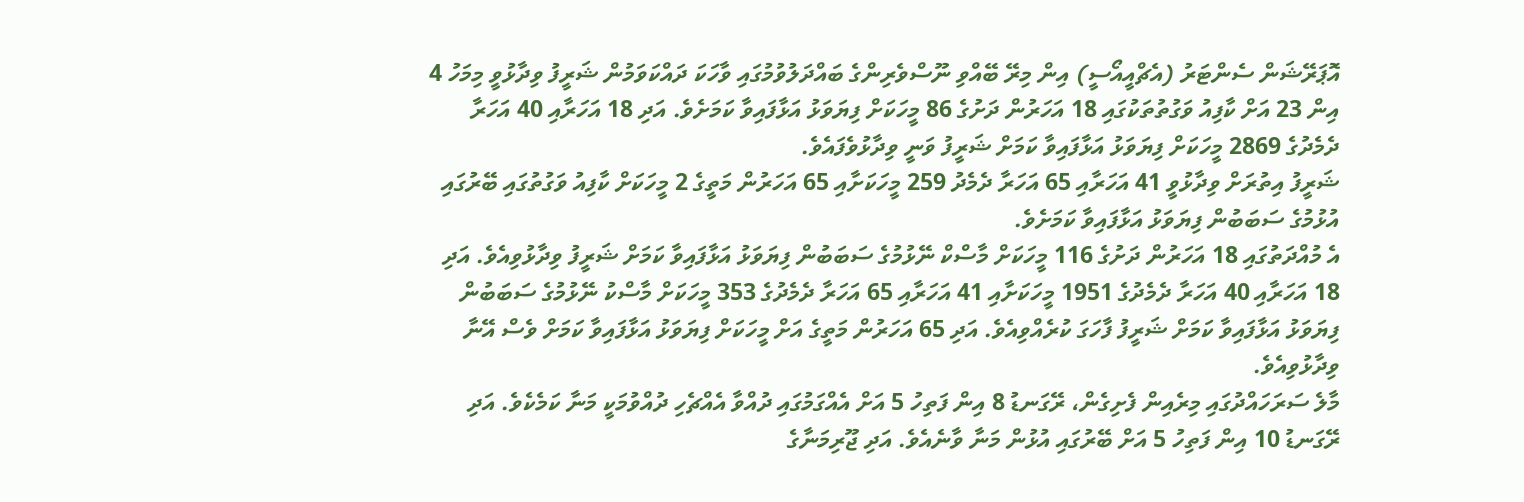އޮޕަރޭޝަން ސެންޓަރު (އެޗްއީއޯސީ) އިން މިރޭ ބޭއްވި ނޫސްވެރިންގެ ބައްދަލުވުމުގައި ވާހަކަ ދައްކަވަމުން ޝަރީފު ވިދާޅުވީ މިމަހު 4 އިން 23 އަށް ކާފިއު ވަގުތުތަކުގައި 18 އަހަރުން ދަށުގެ 86 މީހަކަށް ފިޔަވަޅު އަޅާފައިވާ ކަމަށެވެ. އަދި 18 އަހަރާއި 40 އަހަރާ ދެމެދުގެ 2869 މީހަކަށް ފިޔަވަޅު އަޅާފައިވާ ކަމަށް ޝަރީފު ވަނީ ވިދާޅުވެފައެވެ.
ޝަރީފު އިތުރަށް ވިދާޅުވީ 41 އަހަރާއި 65 އަހަރާ ދެމެދު 259 މީހަކަށާއި 65 އަހަރުން މަތީގެ 2 މީހަކަށް ކާފިއު ވަގުތުގައި ބޭރުގައި އުޅުމުގެ ސަބަބުން ފިޔަވަޅު އަޅާފައިވާ ކަމަށެވެ.
އެ މުއްދަތުގައި 18 އަހަރުން ދަށުގެ 116 މީހަކަށް މާސްކް ނޭޅުމުގެ ސަބަބުން ފިޔަވަޅު އަޅާފައިވާ ކަމަށް ޝަރީފު ވިދާޅުވިއެވެ. އަދި 18 އަހަރާއި 40 އަހަރާ ދެމެދުގެ 1951 މީހަކަށާއި 41 އަހަރާއި 65 އަހަރާ ދެމެދުގެ 353 މީހަކަށް މާސްކު ނޭޅުމުގެ ސަބަބުން ފިޔަވަޅު އަޅާފައިވާ ކަމަށް ޝަރީފު ފާހަގަ ކުރެއްވިއެވެ. އަދި 65 އަހަރުން މަތީގެ އަށް މީހަކަށް ފިޔަވަޅު އަޅާފައިވާ ކަމަށް ވެސް އޭނާ ވިދާޅުވިއެވެ.
މާލެ ސަރަހައްދުގައި މިރެއިން ފެށިގެން، ރޭގަނޑު 8 އިން ފަތިހު 5 އަށް އެއްގަމުގައި ދުއްވާ އެއްޗެހި ދުއްވުމަކީ މަނާ ކަމެކެވެ. އަދި ރޭގަނޑު 10 އިން ފަތިހު 5 އަށް ބޭރުގައި އުޅުން މަނާ ވާނެއެވެ. އަދި ޖޫރިމަނާގެ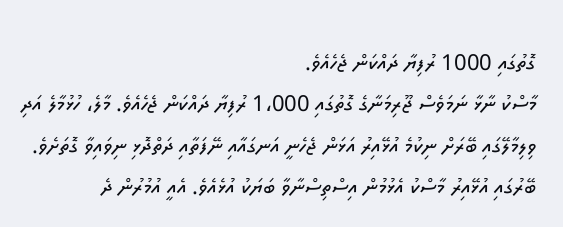ގޮތުގައި 1000 ރުފިޔާ ދައްކަން ޖެހެއެވެ.
މާސްކު ނާޅާ ނަމަވެސް ޖޫރިމަނާގެ ގޮތުގައި 1،000 ރުފިޔާ ދައްކަން ޖެހެއެވެ. މާލެ، ހުޅުމާލެ އަދި ވިލިމާލޭގައި ބޭރަށް ނިކުމެ އުޅޭއިރު އަޅަން ޖެހެނީ އަނގައާއި ނޭފަތާއި ދަތްދޮޅި ނިވައިވާ ގޮތަށެވެ.
ބޭރުގައި އުޅޭއިރު މާސްކު އެޅުމުން އިސްތިސްނާވާ ބަޔަކު އުޅެއެވެ. އެއީ އުމުރުން ދެ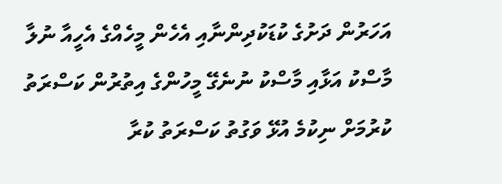އަހަރުން ދަށުގެ ކުޑަކުދިންނާއި އެހެން މީހެއްގެ އެހީއާ ނުލާ މާސްކު އަޅާއި މާސްކު ނުނެގޭ މީހުންގެ އިތުރުން ކަސްރަތު ކުރުމަށް ނިކުމެ އުޅޭ ވަގުތު ކަސްރަތު ކުރާ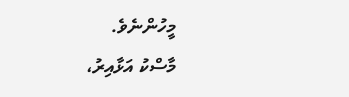މީހުންނެވެ.
މާސްކު އަޅާއިރު،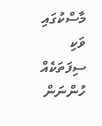މާސްކުގައި ވަކި ސިފަތަކެއް ހުންނަން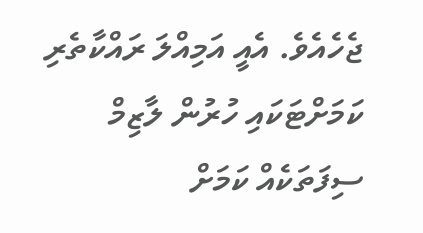ޖެހެއެވެ. އެއީ އަމިއްލަ ރައްކާތެރި ކަމަށްޓަކައި ހުރުން ލާޒިމް ސިފަތަކެއް ކަމަށް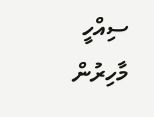ސިއްހީ މާހިރުން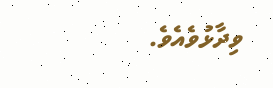ވިދާޅުވެއެވެ.